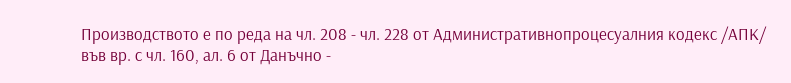Производството е по реда на чл. 208 - чл. 228 от Административнопроцесуалния кодекс /АПК/ във вр. с чл. 160, ал. 6 от Данъчно -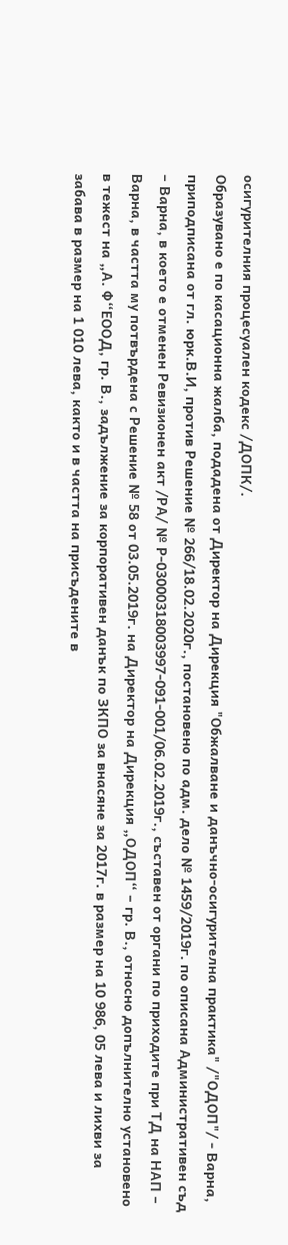осигурителния процесуален кодекс /ДОПК/.
Образувано е по касационна жалба, подадена от Директор на Дирекция "Обжалване и данъчно-осигурителна практика" /"ОДОП"/ - Варна, приподписана от гл. юрк.В.И, против Решение № 266/18.02.2020г., постановено по адм. дело № 1459/2019г. по описана Административен съд – Варна, в което е отменен Ревизионен акт /РА/ № Р-03000318003997-091-001/06.02.2019г., съставен от органи по приходите при ТД на НАП – Варна, в частта му потвърдена с Решение № 58 от 03.05.2019г. на Директор на Дирекция „ОДОП“ – гр. В., относно допълнително установено в тежест на „А. Ф“ЕООД, гр. В., задължение за корпоративен данък по ЗКПО за внасяне за 2017г. в размер на 10 986, 05 лева и лихви за забава в размер на 1 010 лева, както и в частта на присъдените в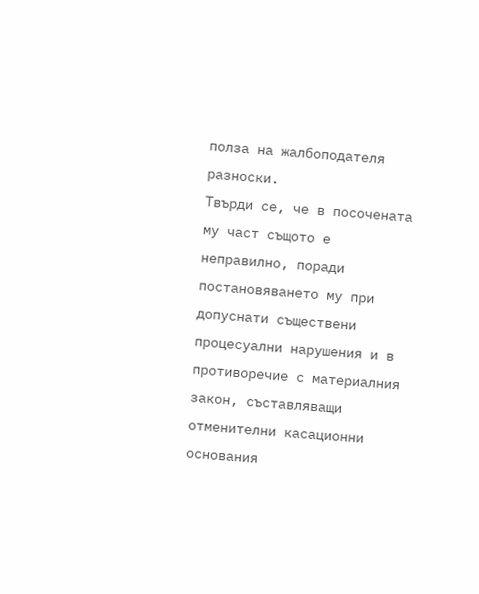полза на жалбоподателя разноски.
Твърди се, че в посочената му част същото е неправилно, поради постановяването му при допуснати съществени процесуални нарушения и в противоречие с материалния закон, съставляващи отменителни касационни основания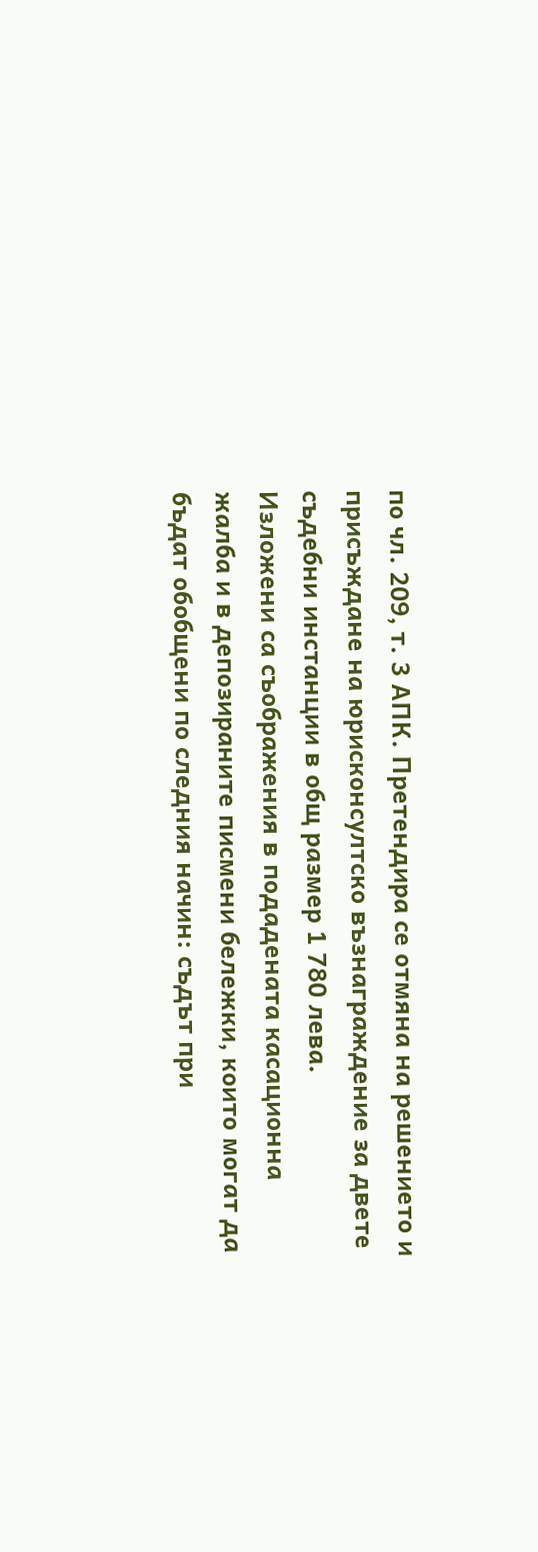по чл. 209, т. 3 АПК. Претендира се отмяна на решението и присъждане на юрисконсултско възнаграждение за двете съдебни инстанции в общ размер 1 780 лева.
Изложени са съображения в подадената касационна жалба и в депозираните писмени бележки, които могат да бъдат обобщени по следния начин: съдът при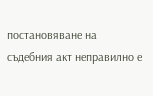постановяване на съдебния акт неправилно е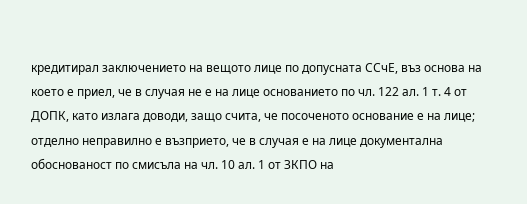кредитирал заключението на вещото лице по допусната ССчЕ, въз основа на което е приел, че в случая не е на лице основанието по чл. 122 ал. 1 т. 4 от ДОПК, като излага доводи, защо счита, че посоченото основание е на лице; отделно неправилно е възприето, че в случая е на лице документална обоснованост по смисъла на чл. 10 ал. 1 от ЗКПО на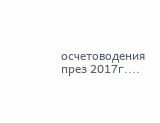осчетоводения през 2017г....